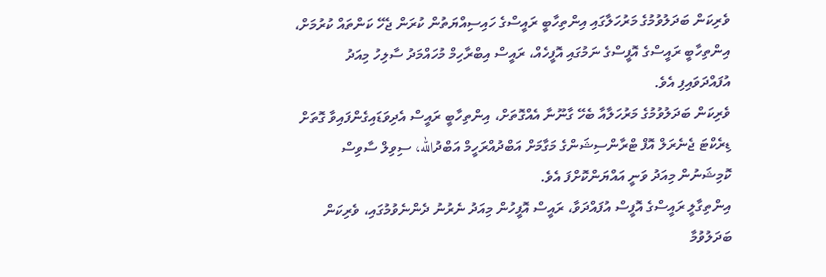ވެރިކަން ބަދަލުވުމުގެ މަރުހަލާގައި އިންތިހާބީ ރައީސްގެ ހައިސިއްޔަތުން ކުރަން ޖެހޭ ކަންތައް ކުރުމަށް، އިންތިހާބީ ރައީސްގެ އޮފީސްގެ ނަމުގައި އޮފީހެއް، ރައީސް އިބްރާހިމް މުހައްމަދު ސާލިހު މިއަދު އުފައްދަވައިފި އެވެ.
ވެރިކަން ބަދަލުވުމުގެ މަރުހަލާއާ ބެހޭ ގާނޫނާ އެއްގޮތަށް، އިންތިހާބީ ރައީސް އެދިވަޑައިގެންފައިވާ ގޮތަށް ޑިރެކްޓަ ޖެނެރަލް އޮފް ޓްރާންސިޝަންގެ މަގާމަށް އަބްދުއްރަހީމް އަބްދުالله، ސިވިލް ސާވިސް ކޮމިޝަނުން މިއަދު ވަނީ އައްޔަންކޮށްފަ އެވެ.
އިންތިގާލީ ރައީސްގެ އޮފީސް އުފައްދަވާ، ރައީސް އޮފީހުން މިއަދު ނެރުނު ދެންނެވުމުގައި، ވެރިކަން ބަދަލުވުމާ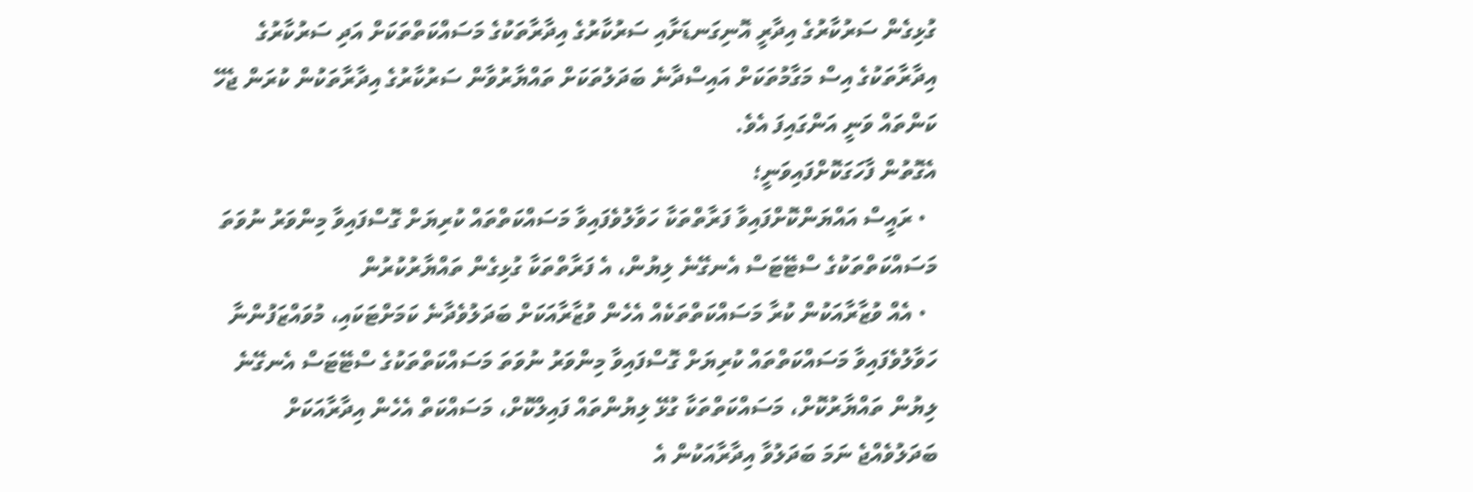ގުޅިގެން ސަރުކާރުގެ އިދާރީ އޮނިގަނޑަށާއި ސަރުކާރުގެ އިދާރާތަކުގެ މަސައްކަތްތަކަށް އަދި ސަރުކާރުގެ އިދާރާތަކުގެ އިސް މަގާމުތަކަށް އައިސްދާނެ ބަދަލުތަކަށް ތައްޔާރުވާން ސަރުކާރުގެ އިދާރާތަކުން ކުރަން ޖެހޭ ކަންތައް ވަނީ އަންގައިފަ އެވެ.
އެގޮތުން ފާހަގަކޮށްފައިވަނީ؛
  • ރައީސް އައްޔަންކޮށްފައިވާ ފަރާތްތަކާ ހަވާލުވެފައިވާ މަސައްކަތްތައް ކުރިޔަށް ގޮސްފައިވާ މިންވަރު ނުވަތަ މަސައްކަތްތަކުގެ ސްޓޭޓަސް އެނގޭނެ ލިޔުން، އެ ފަރާތްތަކާ ގުޅިގެން ތައްޔާރުކުރުން
  • އެއް ވުޒާރާއަކުން ކުރާ މަސައްކަތްތަކެއް އެހެން ވުޒާރާއަކަށް ބަދަލުވެދާނެ ކަމަށްޓަކައި، މުވައްޒަފުންނާ ހަވާލުވެފައިވާ މަސައްކަތްތައް ކުރިޔަށް ގޮސްފައިވާ މިންވަރު ނުވަތަ މަސައްކަތްތަކުގެ ސްޓޭޓަސް އެނގޭނެ ލިޔުން ތައްޔާރުކޮށް، މަސައްކަތްތަކާ ގުޅޭ ލިޔުންތައް ފައިލްކޮށް، މަސައްކަތް އެހެން އިދާރާއަކަށް ބަދަލުވެއްޖެ ނަމަ ބަދަލުވާ އިދާރާއަކުން އެ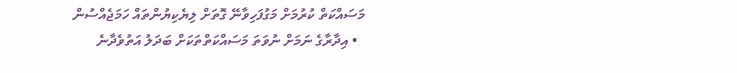މަސައްކަތް ކުރުމަށް މަގުފަހިވާނޭ ގޮތަށް ލިޔެކިޔުންތައް ހަމަޖެއްސުން
  • އިދާރާގެ ނަމަށް ނުވަތަ މަސައްކަތްތަކަށް ބަދަލު އަތުވެދާނެ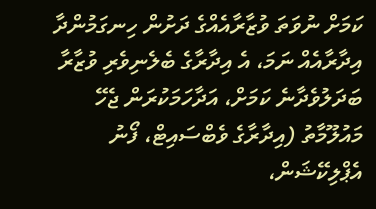ކަމަށް ނުވަތަ ވުޒާރާއެއްގެ ދަށުން ހިނގަމުންދާ އިދާރާއެއް ނަމަ، އެ އިދާރާގެ ބެލެނިވެރި ވުޒާރާ ބަދަލުވެދާނެ ކަމަށް، އަދާހަމަކުރަން ޖެހޭ މައުލޫމާތު (އިދާރާގެ ވެބްސައިޓް، ފޯނު އެޕްލިކޭޝަން،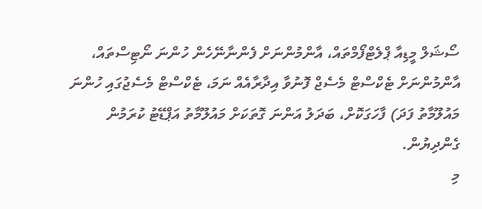ސޯޝަލް މީޑިއާ ޕްލެޓްފޯމްތައް، އާންމުންނަށް ފެންނާނޭހެން ހުންނަ ނޯޓިސްތައް، އާންމުންނަށް ޓެކްސްޓް މެސެޖް ފޮނުވާ އިދާރާއެއް ނަމަ، ޓެކްސްޓް މެސެޖުގައި ހުންނަ މައުލޫމާތު ފަދަ) ފާހަގަކޮށް، ބަދަލު އަންނަ ގޮތަކަށް މައުލޫމާތު އަޕްޑޭޓު ކުރަމުން ގެންދިޔުން.
މި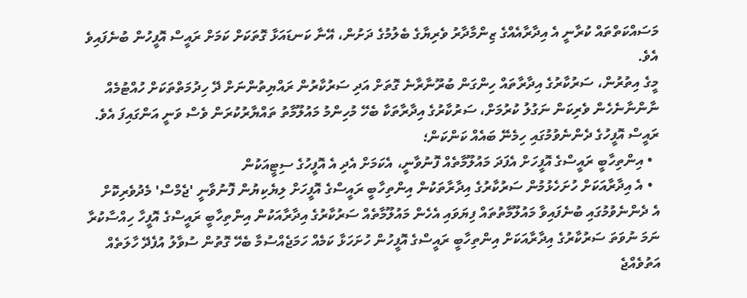މަސައްކަތްތައް ކުރާނީ އެ އިދާރާއެއްގެ ޒިންމާދާރު ވެރިޔާގެ ބެލުމުގެ ދަށުން، އޭނާ ކަނޑައަޅާ ގޮތަކަށް ކަމަށް ރައީސް އޮފީހުން ބުނެފައިވެ އެވެ.
މީގެ އިތުރުން، ސަރުކާރުގެ އިދާރާތައް ހިންގަން ބުރޫނާރާނެ ގޮތަށް އަދި ސަރުކާރުން ރައްޔިތުންނަށް ދޭ ހިދުމަތްތަކަށް ހުއްޓުމެއް ނާންނާނެހެން ވެރިކަން ނަގުލު ކުރުމަށް، ސަރުކާރުގެ އިދާރާތަކާ ބެހޭ މުހިންމު މައުލޫމާތު ތައްޔާރުކުރަން ވެސް ވަނީ އަންގައިފަ އެވެ.
ރައީސް އޮފީހުގެ ދެންނެވުމުގައި ހިމެނޭ ބައެއް ކަންކަން؛
  • އިންތިހާބީ ރައީސްގެ އޮފީހަށް އެފަދަ މައުލޫމާތެއް ފޮނުވާނީ، އެކަމަށް އެދި އެ އޮފީހުގެ ސިޓީއަކުން
  • އެ އިދާރާއަކަށް ހުށަހެޅުމުން ސަރުކާރުގެ އިދާރާތަކުން އިންތިހާބީ ރައީސްގެ އޮފީހަށް ލިޔެކިޔުން ފޮނުވާނީ 'ޖެމްސް' މެދުވެރިކޮށް
އެ ދެންނެވުމުގައި ބުނެފައިވާ މައުލޫމާތުތައް ފިޔަވައި އެހެން މައުލޫމާތެއް ސަރުކާރުގެ އިދާރާއަކުން އިންތިހާބީ ރައީސްގެ އޮފީހާ ހިއްސާކުރާ ނަމަ ނުވަތަ ސަރުކާރުގެ އިދާރާއަކަށް އިންތިހާބީ ރައީސްގެ އޮފީހުން ހުށަހަޅާ ކަމެއް ހަމަޖެއްސުމާ ބެހޭ ގޮތުން ސުވާލު އުފެދޭ ހާލަތެއް އަތުވެއްޖެ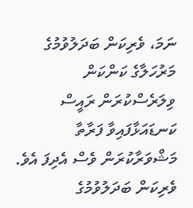ނަމަ، ވެރިކަން ބަދަލުވުމުގެ މަރުހަލާގެ ކަންކަން ވިލަރެސްކުރަން ރައީސް ކަނޑައަޅާފައިވާ ފަރާތާ މަޝްވަރާކުރަން ވެސް އެދިފަ އެވެ.
ވެރިކަން ބަދަލުވުމުގެ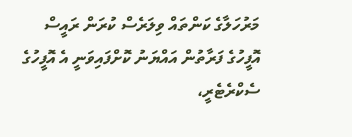މަރުހަލާގެ ކަންތައް ވިލަރެސް ކުރަން ރައީސް އޮފީހުގެ ފަރާތުން އައްޔަނު ކޮށްފައިވަނީ އެ އޮފީހުގެ ސެކްރެޓެރީ،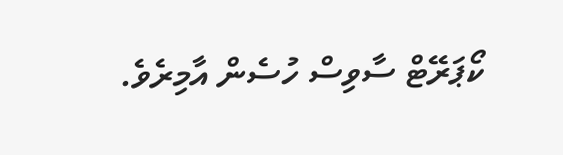ކޯޕަރޭޓް ސާވިސް ހުސެން އާމިރެވެ.